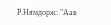Р.Нямдорж: "Аав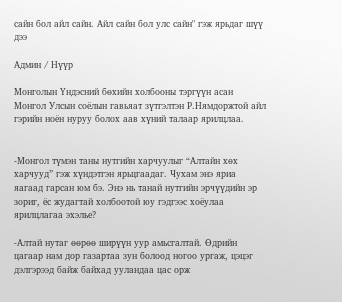сайн бол айл сайн. Айл сайн бол улс сайн" гэж ярьдаг шүү дээ

Aдмин / Нүүр

Монголын Үндэсний бөхийн холбооны тэргүүн асан Монгол Улсын соёлын гавьяат зүтгэлтэн Р.Нямдоржтой айл гэрийн ноён нуруу болох аав хүний талаар ярилцлаа.


-Монгол түмэн таны нутгийн харчуулыг “Алтайн хөх харчууд” гэж хүндэтгэн ярьцгаадаг. Чухам энэ яриа яагаад гарсан юм бэ. Энэ нь танай нутгийн эрчүүдийн эр зориг, ёс жудагтай холбоотой юу гэдгээс хоёулаа ярилцлагаа эхэлье?

-Алтай нутаг өөрөө ширүүн уур амьсгалтай. Өдрийн цагаар нам дор газартаа зун болоод ногоо ургаж, цэцэг дэлгэрээд байж байхад ууландаа цас орж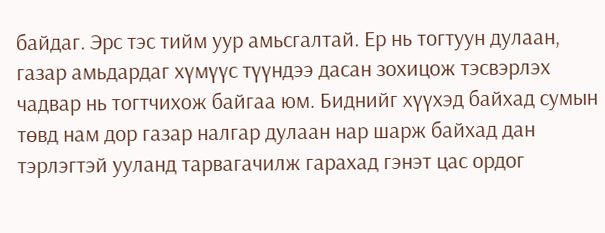байдаг. Эрс тэс тийм уур амьсгалтай. Ер нь тогтуун дулаан, газар амьдардаг хүмүүс түүндээ дасан зохицож тэсвэрлэх чадвар нь тогтчихож байгаа юм. Биднийг хүүхэд байхад сумын төвд нам дор газар налгар дулаан нар шарж байхад дан тэрлэгтэй ууланд тарвагачилж гарахад гэнэт цас ордог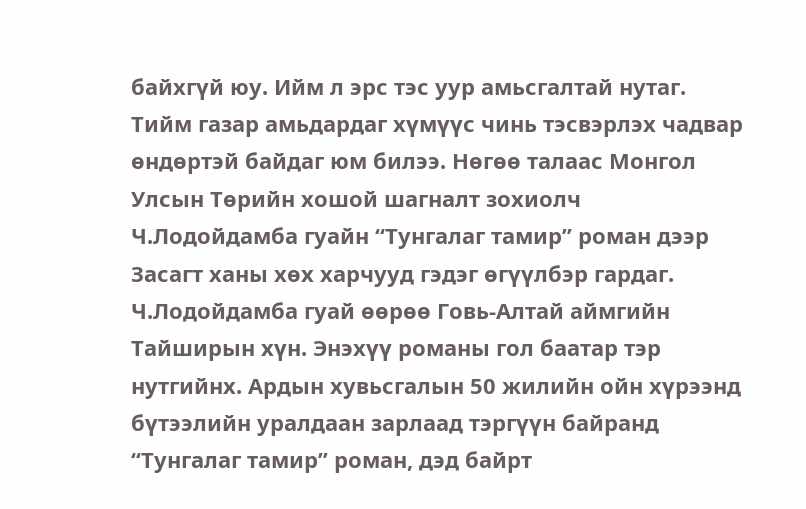байхгүй юу. Ийм л эрс тэс уур амьсгалтай нутаг. Тийм газар амьдардаг хүмүүс чинь тэсвэрлэх чадвар өндөртэй байдаг юм билээ. Нөгөө талаас Монгол Улсын Төрийн хошой шагналт зохиолч Ч.Лодойдамба гуайн “Тунгалаг тамир” роман дээр Засагт ханы хөх харчууд гэдэг өгүүлбэр гардаг. Ч.Лодойдамба гуай өөрөө Говь-Алтай аймгийн Тайширын хүн. Энэхүү романы гол баатар тэр нутгийнх. Ардын хувьсгалын 50 жилийн ойн хүрээнд бүтээлийн уралдаан зарлаад тэргүүн байранд “Тунгалаг тамир” роман, дэд байрт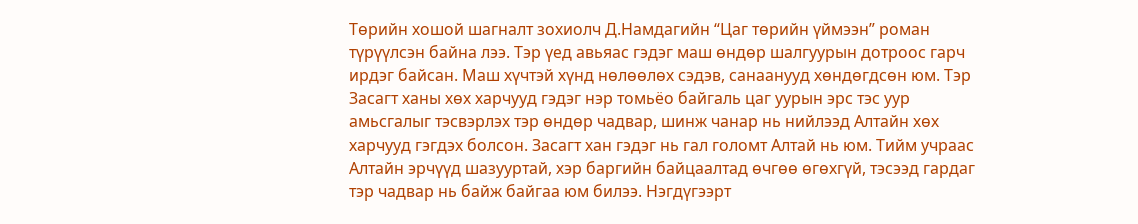Төрийн хошой шагналт зохиолч Д.Намдагийн “Цаг төрийн үймээн” роман түрүүлсэн байна лээ. Тэр үед авьяас гэдэг маш өндөр шалгуурын дотроос гарч ирдэг байсан. Маш хүчтэй хүнд нөлөөлөх сэдэв, санаанууд хөндөгдсөн юм. Тэр Засагт ханы хөх харчууд гэдэг нэр томьёо байгаль цаг уурын эрс тэс уур амьсгалыг тэсвэрлэх тэр өндөр чадвар, шинж чанар нь нийлээд Алтайн хөх харчууд гэгдэх болсон. Засагт хан гэдэг нь гал голомт Алтай нь юм. Тийм учраас Алтайн эрчүүд шазууртай, хэр баргийн байцаалтад өчгөө өгөхгүй, тэсээд гардаг тэр чадвар нь байж байгаа юм билээ. Нэгдүгээрт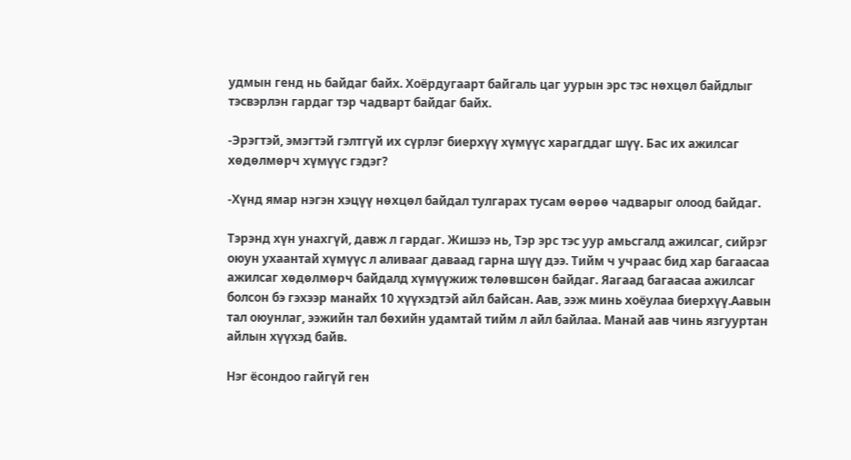удмын генд нь байдаг байх. Хоёрдугаарт байгаль цаг уурын эрс тэс нөхцөл байдлыг тэсвэрлэн гардаг тэр чадварт байдаг байх.

-Эрэгтэй, эмэгтэй гэлтгүй их сүрлэг биерхүү хүмүүс харагддаг шүү. Бас их ажилсаг хөдөлмөрч хүмүүс гэдэг?

-Хүнд ямар нэгэн хэцүү нөхцөл байдал тулгарах тусам өөрөө чадварыг олоод байдаг.

Тэрэнд хүн унахгүй, давж л гардаг. Жишээ нь, Тэр эрс тэс уур амьсгалд ажилсаг, сийрэг оюун ухаантай хүмүүс л аливааг даваад гарна шүү дээ. Тийм ч учраас бид хар багаасаа ажилсаг хөдөлмөрч байдалд хүмүүжиж төлөвшсөн байдаг. Яагаад багаасаа ажилсаг болсон бэ гэхээр манайх 10 хүүхэдтэй айл байсан. Аав, ээж минь хоёулаа биерхүү.Аавын тал оюунлаг, ээжийн тал бөхийн удамтай тийм л айл байлаа. Манай аав чинь язгууртан айлын хүүхэд байв.

Нэг ёсондоо гайгүй ген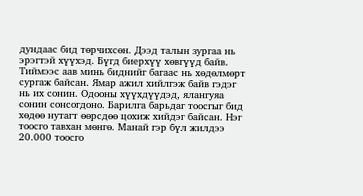дундаас бид төрчихсөн. Дээд талын зургаа нь эрэгтэй хүүхэд. Бүгд биерхүү хөвгүүд байв. Тиймээс аав минь биднийг багаас нь хөдөлмөрт сургаж байсан. Ямар ажил хийлгэж байв гэдэг нь их сонин. Одооны хүүхдүүдэд, ялангуяа сонин сонсогдоно. Барилга барьдаг тоосгыг бид хөдөө нутагт өөрсдөө цохиж хийдэг байсан. Нэг тоосго тавхан мөнгө. Манай гэр бүл жилдээ 20.000 тоосго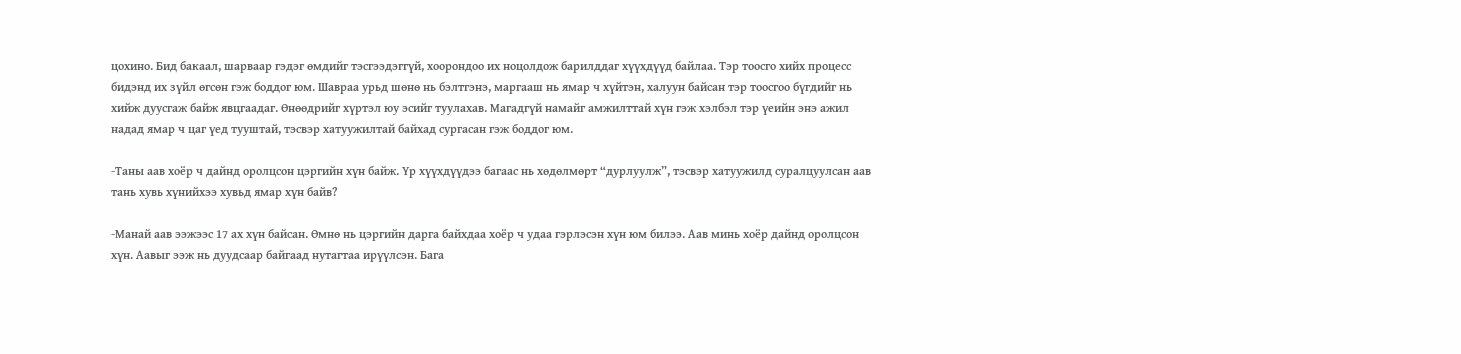цохино. Бид бакаал, шарваар гэдэг өмдийг тэсгээдэггүй, хоорондоо их ноцолдож барилддаг хүүхдүүд байлаа. Тэр тоосго хийх процесс бидэнд их зүйл өгсөн гэж боддог юм. Шавраа урьд шөнө нь бэлтгэнэ, маргааш нь ямар ч хүйтэн, халуун байсан тэр тоосгоо бүгдийг нь хийж дуусгаж байж явцгаадаг. Өнөөдрийг хүртэл юу эсийг туулахав. Магадгүй намайг амжилттай хүн гэж хэлбэл тэр үеийн энэ ажил надад ямар ч цаг үед тууштай, тэсвэр хатуужилтай байхад сургасан гэж боддог юм.

-Таны аав хоёр ч дайнд оролцсон цэргийн хүн байж. Үр хүүхдүүдээ багаас нь хөдөлмөрт “дурлуулж”, тэсвэр хатуужилд суралцуулсан аав тань хувь хүнийхээ хувьд ямар хүн байв?

-Манай аав ээжээс 17 ах хүн байсан. Өмнө нь цэргийн дарга байхдаа хоёр ч удаа гэрлэсэн хүн юм билээ. Аав минь хоёр дайнд оролцсон хүн. Аавыг ээж нь дуудсаар байгаад нутагтаа ирүүлсэн. Бага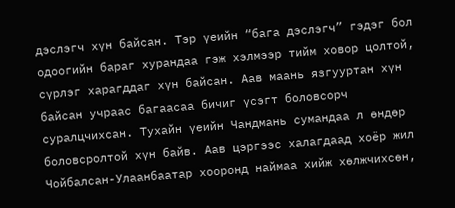дэслэгч хүн байсан. Тэр үеийн “бага дэслэгч” гэдэг бол одоогийн бараг хурандаа гэж хэлмээр тийм ховор цолтой, сүрлэг харагддаг хүн байсан. Аав маань язгууртан хүн байсан учраас багаасаа бичиг үсэгт боловсорч суралцчихсан. Тухайн үеийн Чандмань сумандаа л өндөр боловсролтой хүн байв. Аав цэргээс халагдаад хоёр жил Чойбалсан-Улаанбаатар хооронд наймаа хийж хөлжчихсөн,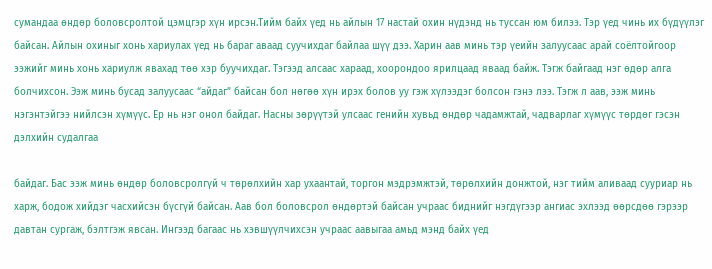сумандаа өндөр боловсролтой цэмцгэр хүн ирсэн.Тийм байх үед нь айлын 17 настай охин нүдэнд нь туссан юм билээ. Тэр үед чинь их бүдүүлэг байсан. Айлын охиныг хонь хариулах үед нь бараг аваад суучихдаг байлаа шүү дээ. Харин аав минь тэр үеийн залуусаас арай соёлтойгоор ээжийг минь хонь хариулж явахад төө хэр буучихдаг. Тэгээд алсаас хараад, хоорондоо ярилцаад яваад байж. Тэгж байгаад нэг өдөр алга болчихсон. Ээж минь бусад залуусаас “айдаг” байсан бол нөгөө хүн ирэх болов уу гэж хүлээдэг болсон гэнэ лээ. Тэгж л аав, ээж минь нэгэнтэйгээ нийлсэн хүмүүс. Ер нь нэг онол байдаг. Насны зөрүүтэй улсаас генийн хувьд өндөр чадамжтай, чадварлаг хүмүүс төрдөг гэсэн дэлхийн судалгаа

байдаг. Бас ээж минь өндөр боловсролгүй ч төрөлхийн хар ухаантай, торгон мэдрэмжтэй, төрөлхийн донжтой, нэг тийм аливаад сууриар нь харж, бодож хийдэг часхийсэн бүсгүй байсан. Аав бол боловсрол өндөртэй байсан учраас биднийг нэгдүгээр ангиас эхлээд өөрсдөө гэрээр давтан сургаж, бэлтгэж явсан. Ингээд багаас нь хэвшүүлчихсэн учраас аавыгаа амьд мэнд байх үед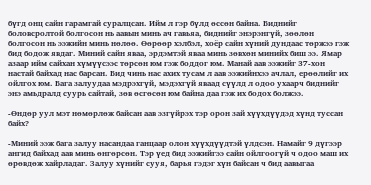бүгд онц сайн гарамгай суралцсан. Ийм л гэр бүлд өссөн байна. Биднийг боловсролтой болгосон нь аавын минь ач гавьяа, биднийг энэрэнгүй, зөөлөн болгосон нь ээжийн минь нөлөө. Өөрөөр хэлбэл, хоёр сайн хүний дундаас төржээ гэж бид бодож явдаг. Миний сайн яваа, эрдэмтэй яваа минь зөвхөн минийх биш ээ. Ямар азаар ийм сайхан хүмүүсээс төрсөн юм гэж боддог юм. Манай аав ээжийг 37-хон настай байхад нас барсан. Бид чинь нас ахих тусам л аав ээжийнхээ ачлал, ерөөлийг их ойлгох юм. Бага залуудаа мэдрэхгүй, мэдэхгүй яваад сүүлд л одоо ухаарч биднийг энэ амьдралд суурь сайтай, зөв өсгөсөн юм байна даа гэж их бодох болжээ.

-Өндөр уул мэт нөмөрлөж байсан аав эзгүйрэх тэр орон зай хүүхдүүдэд хүнд туссан байх?

-Миний ээж бага залуу насандаа ганцаар олон хүүхдүүдтэй үлдсэн. Намайг 9 дүгээр ангид байхад аав минь өнгөрсөн. Тэр үед бид ээжийгээ сайн ойлгоогүй ч одоо маш их өрөвдөж хайрладаг. Залуу хүнийг сууя, барья гэдэг хүн байсан ч бид аавыгаа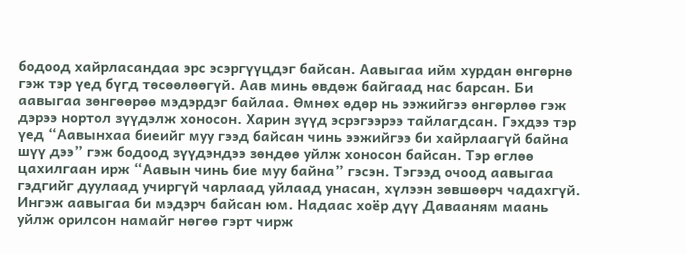бодоод хайрласандаа эрс эсэргүүцдэг байсан. Аавыгаа ийм хурдан өнгөрнө гэж тэр үед бүгд төсөөлөөгүй. Аав минь өвдөж байгаад нас барсан. Би аавыгаа зөнгөөрөө мэдэрдэг байлаа. Өмнөх өдөр нь ээжийгээ өнгөрлөө гэж дэрээ нортол зүүдэлж хоносон. Харин зүүд эсрэгээрээ тайлагдсан. Гэхдээ тэр үед “Аавынхаа биеийг муу гээд байсан чинь ээжийгээ би хайрлаагүй байна шүү дээ” гэж бодоод зүүдэндээ зөндөө уйлж хоносон байсан. Тэр өглөө цахилгаан ирж “Аавын чинь бие муу байна” гэсэн. Тэгээд очоод аавыгаа гэдгийг дуулаад учиргүй чарлаад уйлаад унасан, хүлээн зөвшөөрч чадахгүй. Ингэж аавыгаа би мэдэрч байсан юм. Надаас хоёр дүү Давааням маань уйлж орилсон намайг нөгөө гэрт чирж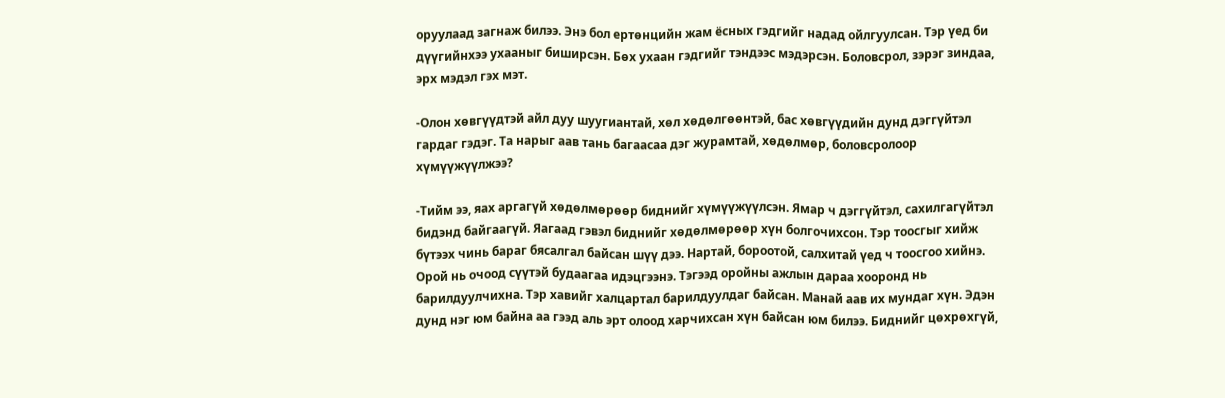оруулаад загнаж билээ. Энэ бол ертөнцийн жам ёсных гэдгийг надад ойлгуулсан. Тэр үед би дүүгийнхээ ухааныг биширсэн. Бөх ухаан гэдгийг тэндээс мэдэрсэн. Боловсрол, зэрэг зиндаа, эрх мэдэл гэх мэт.

-Олон хөвгүүдтэй айл дуу шуугиантай, хөл хөдөлгөөнтэй, бас хөвгүүдийн дунд дэггүйтэл гардаг гэдэг. Та нарыг аав тань багаасаа дэг журамтай, хөдөлмөр, боловсролоор хүмүүжүүлжээ?

-Тийм ээ, яах аргагүй хөдөлмөрөөр биднийг хүмүүжүүлсэн. Ямар ч дэггүйтэл, сахилгагүйтэл бидэнд байгаагүй. Яагаад гэвэл биднийг хөдөлмөрөөр хүн болгочихсон. Тэр тоосгыг хийж бүтээх чинь бараг бясалгал байсан шүү дээ. Нартай, бороотой, салхитай үед ч тоосгоо хийнэ. Орой нь очоод сүүтэй будаагаа идэцгээнэ. Тэгээд оройны ажлын дараа хооронд нь барилдуулчихна. Тэр хавийг халцартал барилдуулдаг байсан. Манай аав их мундаг хүн. Эдэн дунд нэг юм байна аа гээд аль эрт олоод харчихсан хүн байсан юм билээ. Биднийг цөхрөхгүй,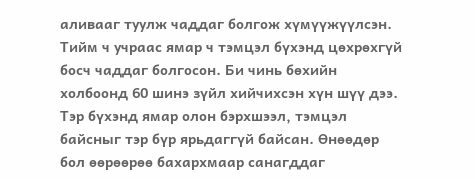аливааг туулж чаддаг болгож хүмүүжүүлсэн. Тийм ч учраас ямар ч тэмцэл бүхэнд цөхрөхгүй босч чаддаг болгосон. Би чинь бөхийн холбоонд 60 шинэ зүйл хийчихсэн хүн шүү дээ. Тэр бүхэнд ямар олон бэрхшээл, тэмцэл байсныг тэр бүр ярьдаггүй байсан. Өнөөдөр бол өөрөөрөө бахархмаар санагддаг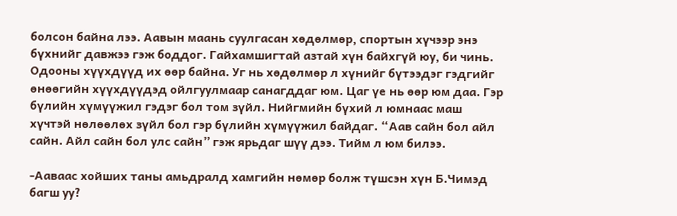болсон байна лээ. Аавын маань суулгасан хөдөлмөр, спортын хүчээр энэ бүхнийг давжээ гэж боддог. Гайхамшигтай азтай хүн байхгүй юу, би чинь. Одооны хүүхдүүд их өөр байна. Уг нь хөдөлмөр л хүнийг бүтээдэг гэдгийг өнөөгийн хүүхдүүдэд ойлгуулмаар санагддаг юм. Цаг үе нь өөр юм даа. Гэр бүлийн хүмүүжил гэдэг бол том зүйл. Нийгмийн бүхий л юмнаас маш хүчтэй нөлөөлөх зүйл бол гэр бүлийн хүмүүжил байдаг. “Аав сайн бол айл сайн. Айл сайн бол улс сайн” гэж ярьдаг шүү дээ. Тийм л юм билээ.

-Ааваас хойших таны амьдралд хамгийн нөмөр болж түшсэн хүн Б.Чимэд багш уу?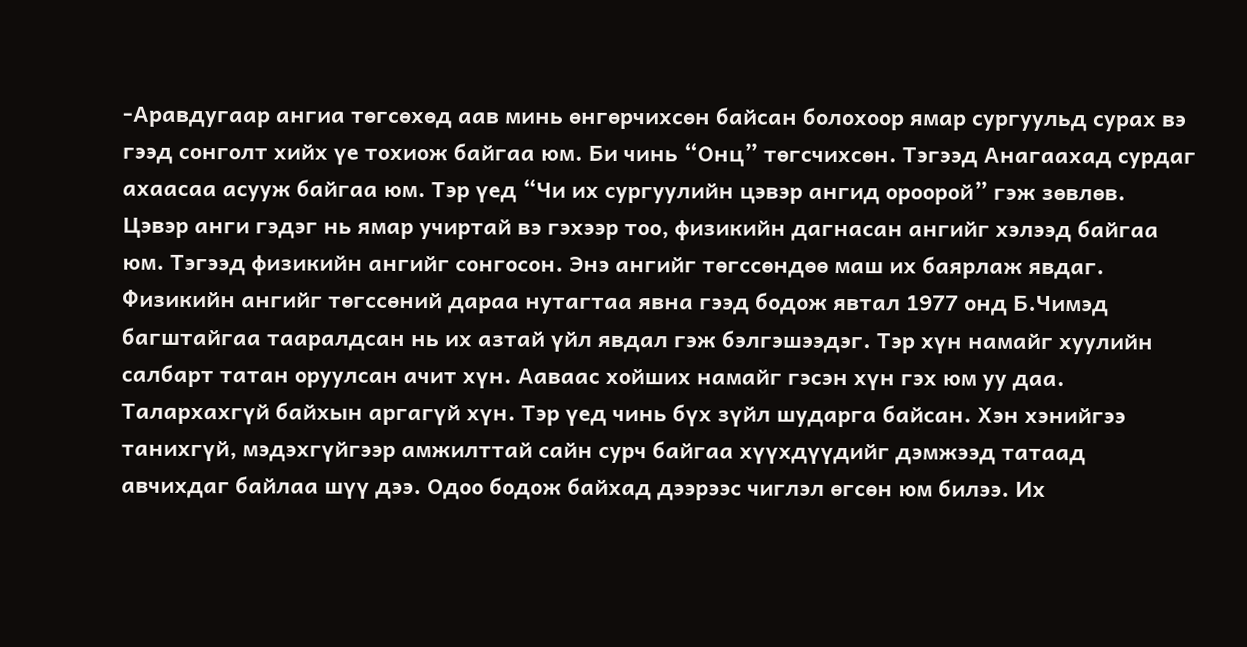-Аравдугаар ангиа төгсөхөд аав минь өнгөрчихсөн байсан болохоор ямар сургуульд сурах вэ гээд сонголт хийх үе тохиож байгаа юм. Би чинь “Онц” төгсчихсөн. Тэгээд Анагаахад сурдаг ахаасаа асууж байгаа юм. Тэр үед “Чи их сургуулийн цэвэр ангид ороорой” гэж зөвлөв. Цэвэр анги гэдэг нь ямар учиртай вэ гэхээр тоо, физикийн дагнасан ангийг хэлээд байгаа юм. Тэгээд физикийн ангийг сонгосон. Энэ ангийг төгссөндөө маш их баярлаж явдаг. Физикийн ангийг төгссөний дараа нутагтаа явна гээд бодож явтал 1977 онд Б.Чимэд багштайгаа тааралдсан нь их азтай үйл явдал гэж бэлгэшээдэг. Тэр хүн намайг хуулийн салбарт татан оруулсан ачит хүн. Ааваас хойших намайг гэсэн хүн гэх юм уу даа. Талархахгүй байхын аргагүй хүн. Тэр үед чинь бүх зүйл шударга байсан. Хэн хэнийгээ танихгүй, мэдэхгүйгээр амжилттай сайн сурч байгаа хүүхдүүдийг дэмжээд татаад авчихдаг байлаа шүү дээ. Одоо бодож байхад дээрээс чиглэл өгсөн юм билээ. Их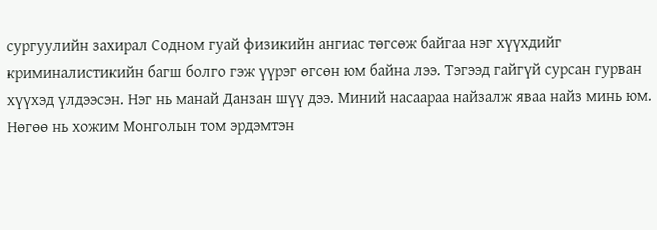сургуулийн захирал Содном гуай физикийн ангиас төгсөж байгаа нэг хүүхдийг криминалистикийн багш болго гэж үүрэг өгсөн юм байна лээ. Тэгээд гайгүй сурсан гурван хүүхэд үлдээсэн. Нэг нь манай Данзан шүү дээ. Миний насаараа найзалж яваа найз минь юм. Нөгөө нь хожим Монголын том эрдэмтэн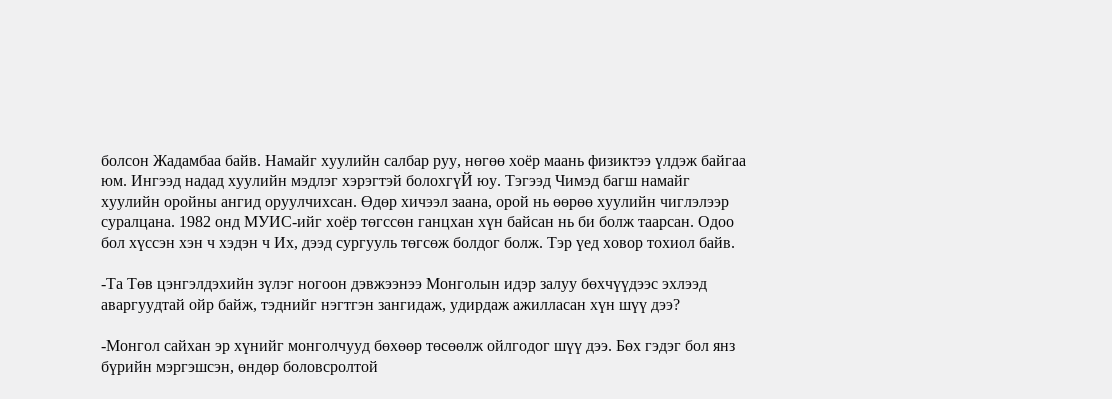болсон Жадамбаа байв. Намайг хуулийн салбар руу, нөгөө хоёр маань физиктээ үлдэж байгаа юм. Ингээд надад хуулийн мэдлэг хэрэгтэй болохгүЙ юу. Тэгээд Чимэд багш намайг хуулийн оройны ангид оруулчихсан. Өдөр хичээл заана, орой нь өөрөө хуулийн чиглэлээр суралцана. 1982 онд МУИС-ийг хоёр төгссөн ганцхан хүн байсан нь би болж таарсан. Одоо бол хүссэн хэн ч хэдэн ч Их, дээд сургууль төгсөж болдог болж. Тэр үед ховор тохиол байв.

-Та Төв цэнгэлдэхийн зүлэг ногоон дэвжээнээ Монголын идэр залуу бөхчүүдээс эхлээд аваргуудтай ойр байж, тэднийг нэгтгэн зангидаж, удирдаж ажилласан хүн шүү дээ?

-Монгол сайхан эр хүнийг монголчууд бөхөөр төсөөлж ойлгодог шүү дээ. Бөх гэдэг бол янз бүрийн мэргэшсэн, өндөр боловсролтой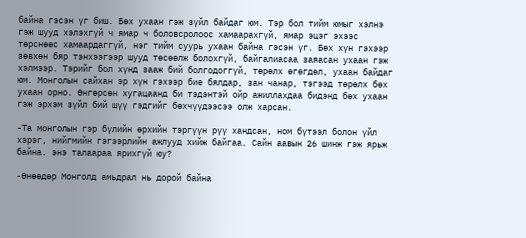байна гэсэн үг биш. Бөх ухаан гэж зүйл байдаг юм. Тэр бол тийм юмыг хэлнэ гэж шууд хэлэхгүй ч ямар ч боловсролоос хамаарахгүй, ямар эцэг эхээс төрснөөс хамаардаггүй, нэг тийм суурь ухаан байна гэсэн үг. Бөх хүн гэхээр зөвхөн бяр тэнхээгээр шууд төсөөлж болохгүй, байгалиасаа заяасан ухаан гэж хэлмээр. Тэрийг бол хүнд зааж бий болгодоггүй, төрөлх өгөгдөл, ухаан байдаг юм. Монголын сайхан эр хүн гэхээр бие бялдар, зан чанар, тэгээд төрөлх бөх ухаан орно. Өнгөрсөн хугацаанд би тэдэнтэй ойр ажиллахдаа бидэнд бөх ухаан гэж эрхэм зүйл бий шүү гэдгийг бөхчүүдээсээ олж харсан.

-Та монголын гэр бүлийн өрхийн тэргүүн рүү хандсан, ном бүтээл болон үйл хэрэг, нийгмийн гэгээрлийн ажлууд хийж байгаа. Сайн аавын 26 шинж гэж ярьж байна. энэ талаараа ярихгүй юу?

-Өнөөдөр Монголд амьдрал нь дорой байна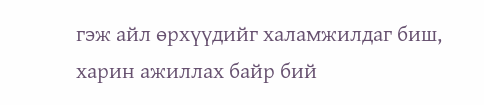гэж айл өрхүүдийг халамжилдаг биш, харин ажиллах байр бий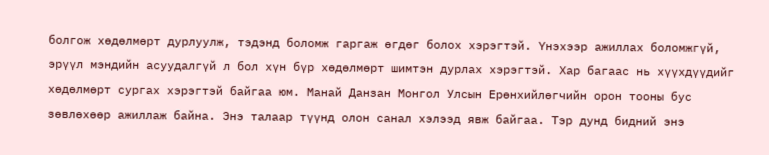болгож хөдөлмөрт дурлуулж, тэдэнд боломж гаргаж өгдөг болох хэрэгтэй. Үнэхээр ажиллах боломжгүй, эрүүл мэндийн асуудалгүй л бол хүн бүр хөдөлмөрт шимтэн дурлах хэрэгтэй. Хар багаас нь хүүхдүүдийг хөдөлмөрт сургах хэрэгтэй байгаа юм. Манай Данзан Монгол Улсын Ерөнхийлөгчийн орон тооны бус зөвлөхөөр ажиллаж байна. Энэ талаар түүнд олон санал хэлээд явж байгаа. Тэр дунд бидний энэ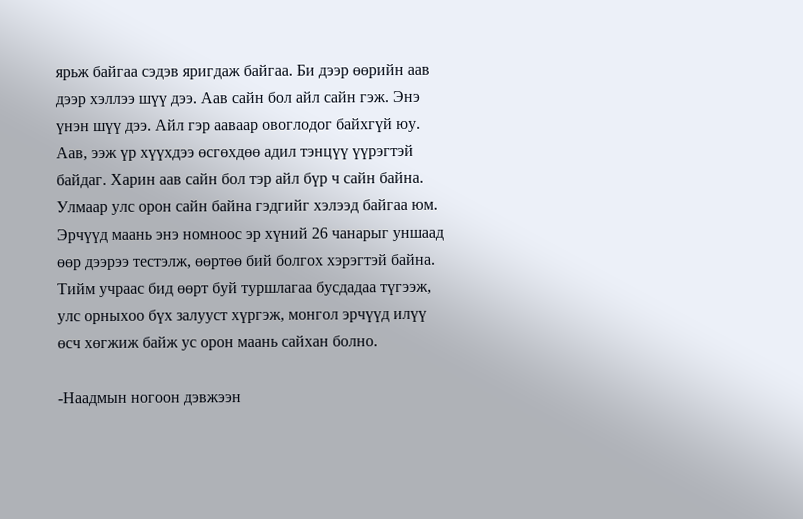ярьж байгаа сэдэв яригдаж байгаа. Би дээр өөрийн аав дээр хэллээ шүү дээ. Аав сайн бол айл сайн гэж. Энэ үнэн шүү дээ. Айл гэр ааваар овоглодог байхгүй юу. Аав, ээж үр хүүхдээ өсгөхдөө адил тэнцүү үүрэгтэй байдаг. Харин аав сайн бол тэр айл бүр ч сайн байна. Улмаар улс орон сайн байна гэдгийг хэлээд байгаа юм. Эрчүүд маань энэ номноос эр хүний 26 чанарыг уншаад өөр дээрээ тестэлж, өөртөө бий болгох хэрэгтэй байна. Тийм учраас бид өөрт буй туршлагаа бусдадаа түгээж, улс орныхоо бүх залууст хүргэж, монгол эрчүүд илүү өсч хөгжиж байж ус орон маань сайхан болно.

-Наадмын ногоон дэвжээн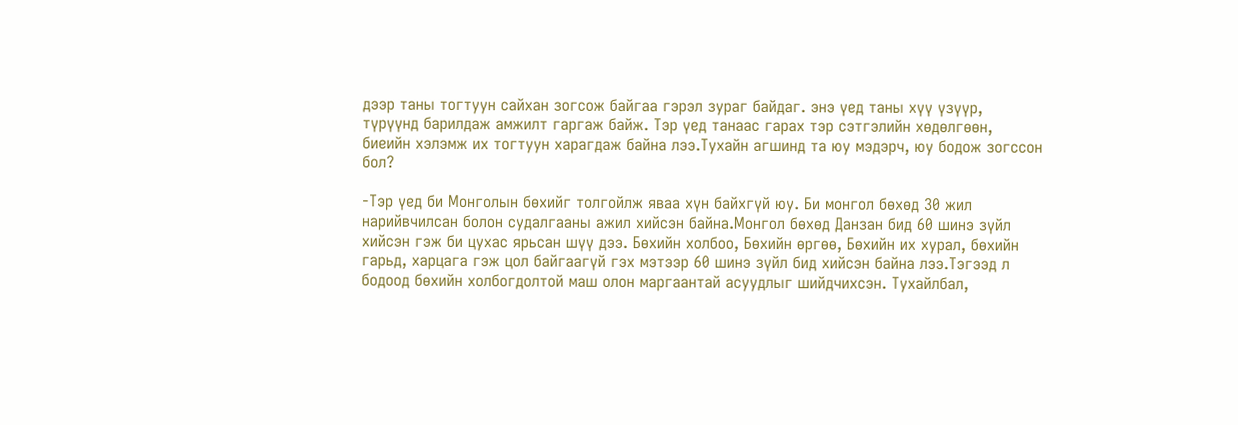дээр таны тогтуун сайхан зогсож байгаа гэрэл зураг байдаг. энэ үед таны хүү үзүүр, түрүүнд барилдаж амжилт гаргаж байж. Тэр үед танаас гарах тэр сэтгэлийн хөдөлгөөн, биеийн хэлэмж их тогтуун харагдаж байна лээ.Тухайн агшинд та юу мэдэрч, юу бодож зогссон бол?

-Тэр үед би Монголын бөхийг толгойлж яваа хүн байхгүй юу. Би монгол бөхөд 30 жил нарийвчилсан болон судалгааны ажил хийсэн байна.Монгол бөхөд Данзан бид 60 шинэ зүйл хийсэн гэж би цухас ярьсан шүү дээ. Бөхийн холбоо, Бөхийн өргөө, Бөхийн их хурал, бөхийн гарьд, харцага гэж цол байгаагүй гэх мэтээр 60 шинэ зүйл бид хийсэн байна лээ.Тэгээд л бодоод бөхийн холбогдолтой маш олон маргаантай асуудлыг шийдчихсэн. Тухайлбал,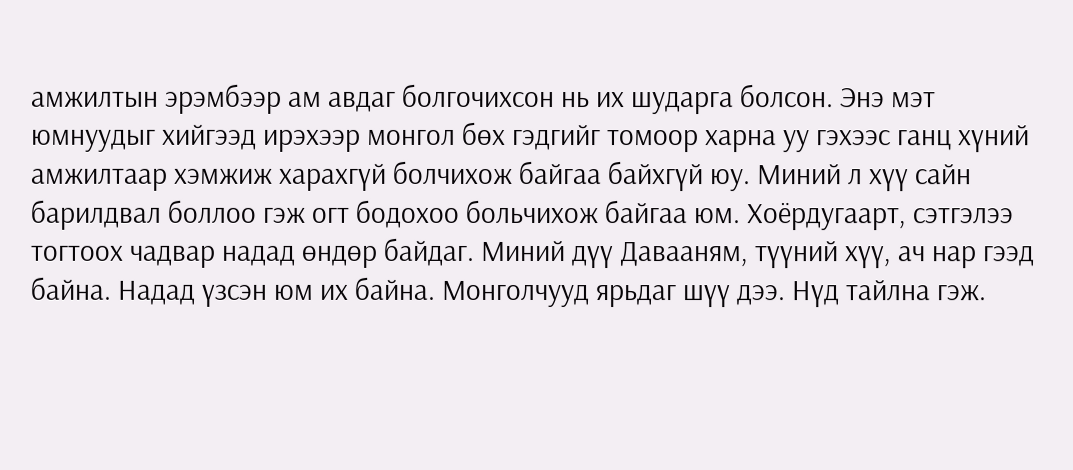амжилтын эрэмбээр ам авдаг болгочихсон нь их шударга болсон. Энэ мэт юмнуудыг хийгээд ирэхээр монгол бөх гэдгийг томоор харна уу гэхээс ганц хүний амжилтаар хэмжиж харахгүй болчихож байгаа байхгүй юу. Миний л хүү сайн барилдвал боллоо гэж огт бодохоо больчихож байгаа юм. Хоёрдугаарт, сэтгэлээ тогтоох чадвар надад өндөр байдаг. Миний дүү Давааням, түүний хүү, ач нар гээд байна. Надад үзсэн юм их байна. Монголчууд ярьдаг шүү дээ. Нүд тайлна гэж.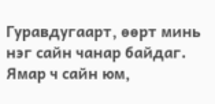Гуравдугаарт, өөрт минь нэг сайн чанар байдаг. Ямар ч сайн юм,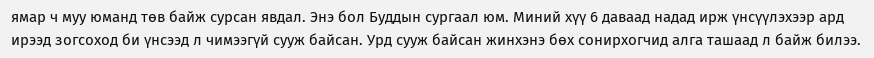ямар ч муу юманд төв байж сурсан явдал. Энэ бол Буддын сургаал юм. Миний хүү 6 даваад надад ирж үнсүүлэхээр ард ирээд зогсоход би үнсээд л чимээгүй сууж байсан. Урд сууж байсан жинхэнэ бөх сонирхогчид алга ташаад л байж билээ.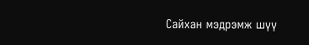Сайхан мэдрэмж шүү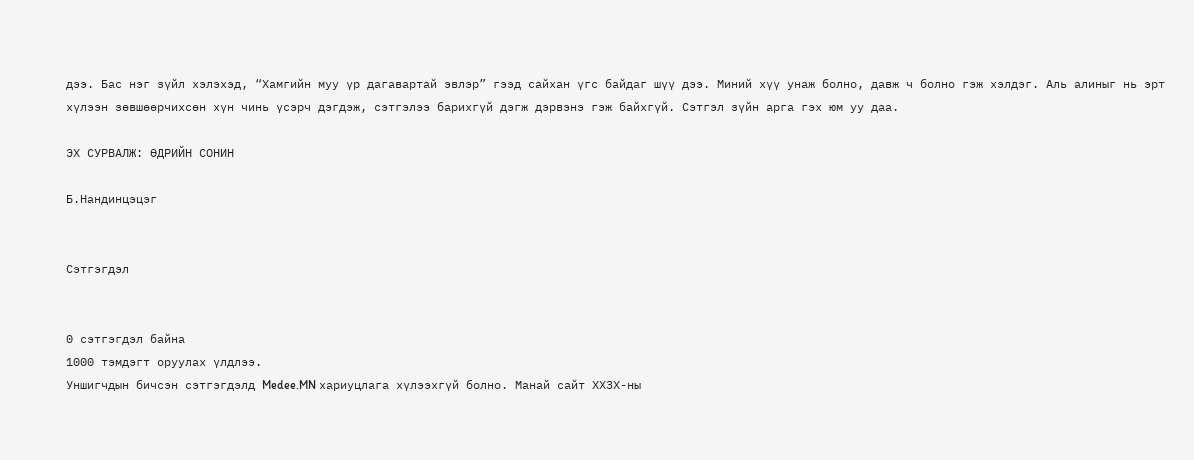дээ. Бас нэг зүйл хэлэхэд, “Хамгийн муу үр дагавартай эвлэр” гээд сайхан үгс байдаг шүү дээ. Миний хүү унаж болно, давж ч болно гэж хэлдэг. Аль алиныг нь эрт хүлээн зөвшөөрчихсөн хүн чинь үсэрч дэгдэж, сэтгэлээ барихгүй дэгж дэрвэнэ гэж байхгүй. Сэтгэл зүйн арга гэх юм уу даа.

ЭХ СУРВАЛЖ: ӨДРИЙН СОНИН

Б.Нандинцэцэг


Сэтгэгдэл


0 сэтгэгдэл байна
1000 тэмдэгт оруулах үлдлээ.
Уншигчдын бичсэн сэтгэгдэлд Medee.MN хариуцлага хүлээхгүй болно. Манай сайт ХХЗХ-ны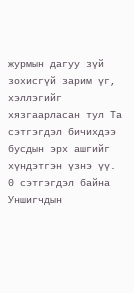журмын дагуу зүй зохисгүй зарим үг, хэллэгийг хязгаарласан тул Та сэтгэгдэл бичихдээ бусдын эрх ашгийг хүндэтгэн үзнэ үү.
0 сэтгэгдэл байна
Уншигчдын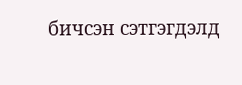бичсэн сэтгэгдэлд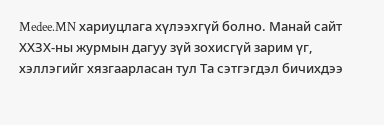Medee.MN хариуцлага хүлээхгүй болно. Манай сайт ХХЗХ-ны журмын дагуу зүй зохисгүй зарим үг, хэллэгийг хязгаарласан тул Та сэтгэгдэл бичихдээ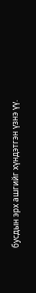бусдын эрх ашгийг хүндэтгэн үзнэ үү.